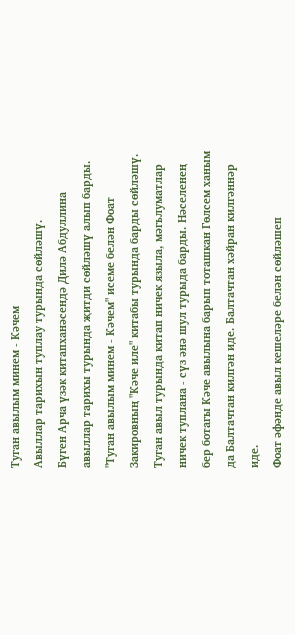Туган авылым минем - Кәчем
Авыллар тарихын туплау турында сөйләшү.
Бүген Арча үзәк китапханәсендә Дилә Абдуллина авыллар тарихы турында җитди сөйләшү алып барды. "Туган авылым минем - Кәчем" исеме белән Фоат Закировның "Кәче иле" китабы турында барды сөйләшү. Туган авыл турында китап ничек языла, мәгьлуматлар ничек туплана - сүз әнә шул турыда барды. Нәселенең бер ботагы Кәче авылына барып тоташкан Гөлсем ханым да Балтачтан килгән иде. Балтачтан хәйран килгәннәр иде.
Фоат әфәнде авыл кешеләре белән сөйләшеп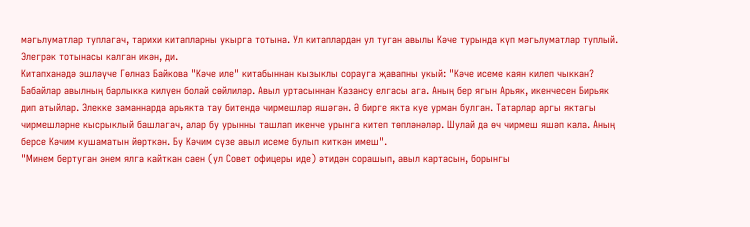мәгьлуматлар туплагач, тарихи китапларны укырга тотына. Ул китаплардан ул туган авылы Кәче турында күп мәгьлуматлар туплый.
Элегрәк тотынасы калган икән, ди.
Китапханәдә эшләүче Гөлназ Байкова "Кәче иле" китабыннан кызыклы сорауга җавапны укый: "Кәче исеме каян килеп чыккан? Бабайлар авылның барлыкка килүен болай сөйлиләр. Авыл уртасыннан Казансу елгасы ага. Аның бер ягын Арьяк, икенчесен Бирьяк дип атыйлар. Элекке заманнарда арьякта тау битендә чирмешләр яшәгән. Ә бирге якта куе урман булган. Татарлар аргы яктагы чирмешләрне кысрыклый башлагач, алар бу урынны ташлап икенче урынга китеп төпләнәләр. Шулай да өч чирмеш яшәп кала. Аның берсе Кәчим кушаматын йөрткән. Бу Кәчим сүзе авыл исеме булып киткән имеш".
"Минем бертуган энем ялга кайткан саен (ул Совет офицеры иде) әтидән сорашып, авыл картасын, борынгы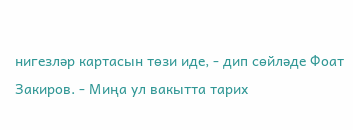нигезләр картасын төзи иде, - дип сөйләде Фоат Закиров. - Миңа ул вакытта тарих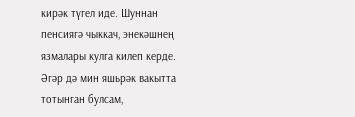кирәк түгел иде. Шуннан пенсиягә чыккач, энекәшнең язмалары кулга килеп керде. Әгәр дә мин яшьрәк вакытта тотынган булсам,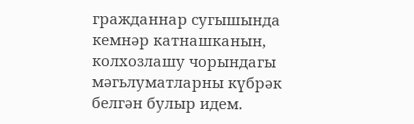гражданнар сугышында кемнәр катнашканын, колхозлашу чорындагы мәгьлуматларны күбрәк белгән булыр идем.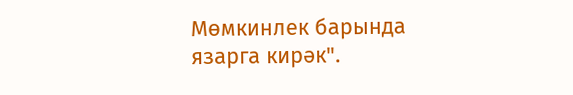Мөмкинлек барында язарга кирәк".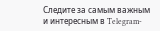Следите за самым важным и интересным в Telegram-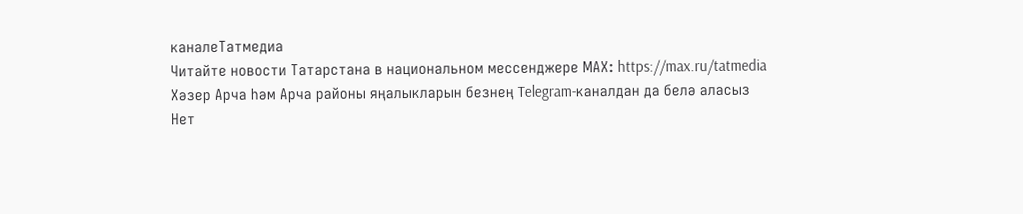каналеТатмедиа
Читайте новости Татарстана в национальном мессенджере MАХ: https://max.ru/tatmedia
Хәзер Арча һәм Арча районы яңалыкларын безнең Telegram-каналдан да белә аласыз
Нет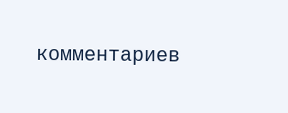комментариев